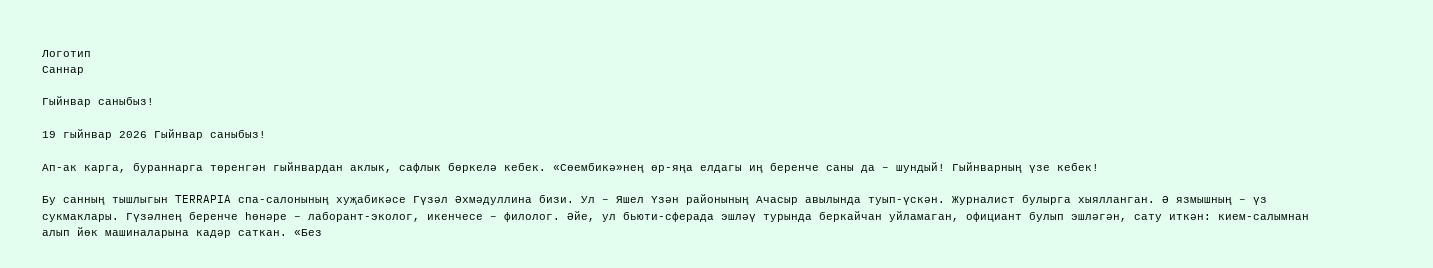Логотип
Саннар

Гыйнвар саныбыз!

19 гыйнвар 2026 Гыйнвар саныбыз!

Ап-ак карга, бураннарга төренгән гыйнвардан аклык, сафлык бөркелә кебек. «Сөембикә»нең өр-яңа елдагы иң беренче саны да – шундый! Гыйнварның үзе кебек!

Бу санның тышлыгын TERRAPIA спа-салонының хуҗабикәсе Гүзәл Әхмәдуллина бизи. Ул – Яшел Үзән районының Ачасыр авылында туып-үскән. Журналист булырга хыялланган. Ә язмышның – үз сукмаклары. Гүзәлнең беренче һөнәре – лаборант-эколог, икенчесе – филолог. Әйе, ул бьюти-сферада эшләү турында беркайчан уйламаган, официант булып эшләгән, сату иткән: кием-салымнан алып йөк машиналарына кадәр саткан. «Без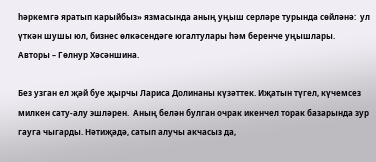һәркемгә яратып карыйбыз» язмасында аның уңыш серләре турында сөйләнә:  ул үткән шушы юл, бизнес өлкәсендәге югалтулары һәм беренче уңышлары.
Авторы – Гөлнур Хәсәншина.

Без узган ел җәй буе җырчы Лариса Долинаны күзәттек. Иҗатын түгел, күчемсез милкен сату-алу эшләрен.  Аның белән булган очрак икенчел торак базарында зур гауга чыгарды. Нәтиҗәдә, сатып алучы акчасыз да,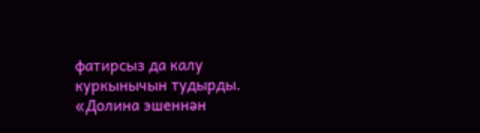фатирсыз да калу куркынычын тудырды. «Долина эшеннән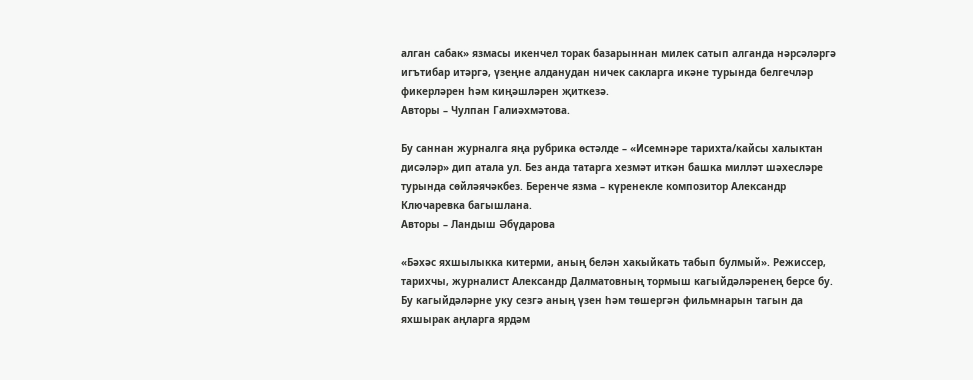алган сабак» язмасы икенчел торак базарыннан милек сатып алганда нәрсәләргә игътибар итәргә, үзеңне алданудан ничек сакларга икәне турында белгечләр фикерләрен һәм киңәшләрен җиткезә.
Авторы – Чулпан Галиәхмәтова.

Бу саннан журналга яңа рубрика өстәлде – «Исемнәре тарихта/кайсы халыктан дисәләр» дип атала ул. Без анда татарга хезмәт иткән башка милләт шәхесләре турында сөйләячәкбез. Беренче язма – күренекле композитор Александр Ключаревка багышлана.
Авторы – Ландыш Әбүдарова

«Бәхәс яхшылыкка китерми, аның белән хакыйкать табып булмый». Режиссер, тарихчы, журналист Александр Далматовның тормыш кагыйдәләренең берсе бу. Бу кагыйдәләрне уку сезгә аның үзен һәм төшергән фильмнарын тагын да яхшырак аңларга ярдәм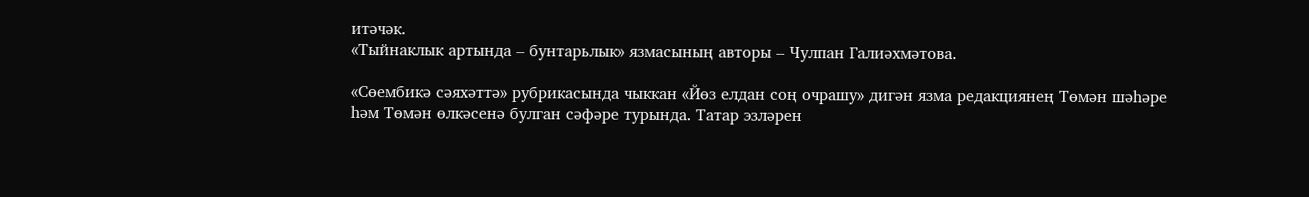итәчәк.
«Тыйнаклык артында – бунтарьлык» язмасының авторы – Чулпан Галиәхмәтова.

«Сөембикә сәяхәттә» рубрикасында чыккан «Йөз елдан соң очрашу» дигән язма редакциянең Төмән шәһәре һәм Төмән өлкәсенә булган сәфәре турында. Татар эзләрен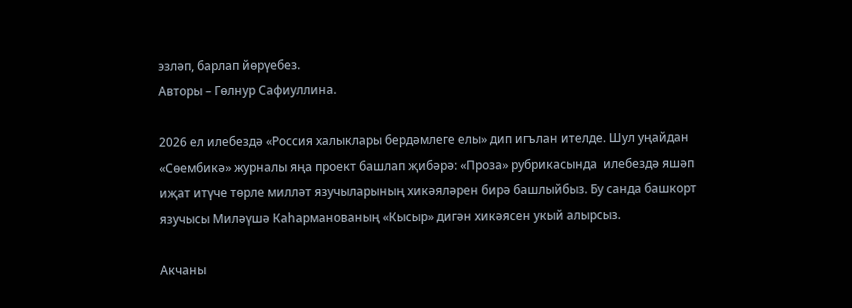эзләп, барлап йөрүебез.
Авторы – Гөлнур Сафиуллина.

2026 ел илебездә «Россия халыклары бердәмлеге елы» дип игълан ителде. Шул уңайдан «Сөембикә» журналы яңа проект башлап җибәрә: «Проза» рубрикасында  илебездә яшәп иҗат итүче төрле милләт язучыларының хикәяләрен бирә башлыйбыз. Бу санда башкорт язучысы Миләүшә Каһарманованың «Кысыр» дигән хикәясен укый алырсыз.

Акчаны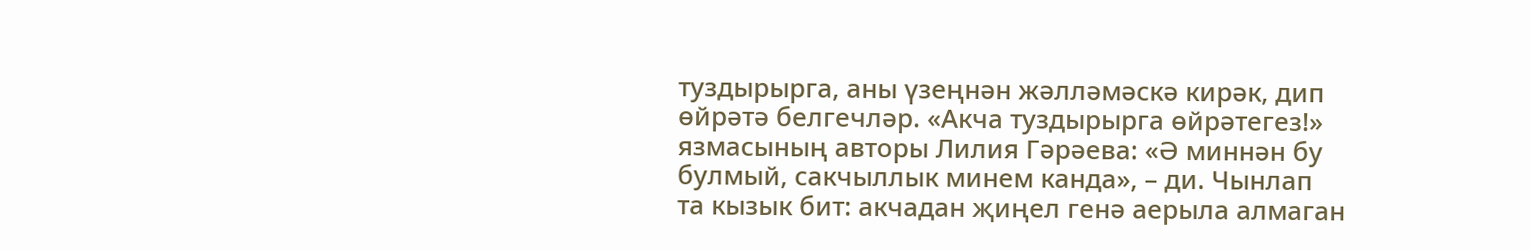туздырырга, аны үзеңнән жәлләмәскә кирәк, дип өйрәтә белгечләр. «Акча туздырырга өйрәтегез!» язмасының авторы Лилия Гәрәева: «Ә миннән бу булмый, сакчыллык минем канда», – ди. Чынлап та кызык бит: акчадан җиңел генә аерыла алмаган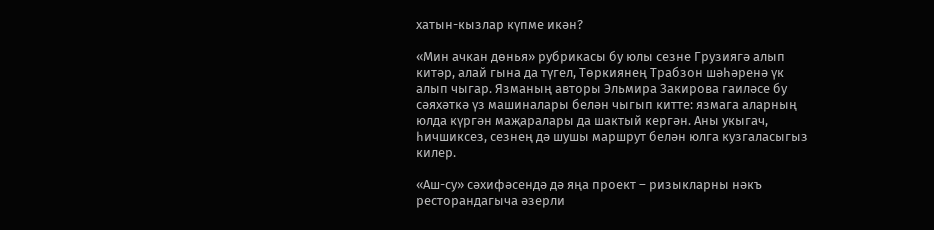хатын-кызлар күпме икән?

«Мин ачкан дөнья» рубрикасы бу юлы сезне Грузиягә алып китәр, алай гына да түгел, Төркиянең Трабзон шәһәренә үк алып чыгар. Язманың авторы Эльмира Закирова гаиләсе бу сәяхәткә үз машиналары белән чыгып китте: язмага аларның юлда күргән маҗаралары да шактый кергән. Аны укыгач, һичшиксез, сезнең дә шушы маршрут белән юлга кузгаласыгыз килер.

«Аш-су» сәхифәсендә дә яңа проект – ризыкларны нәкъ ресторандагыча әзерли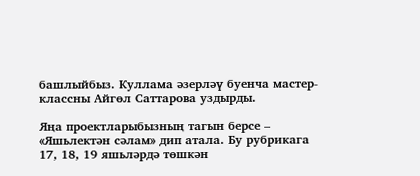башлыйбыз. Куллама әзерләү буенча мастер-классны Айгөл Саттарова уздырды.

Яңа проектларыбызның тагын берсе – «Яшьлектән сәлам» дип атала. Бу рубрикага 17, 18, 19 яшьләрдә төшкән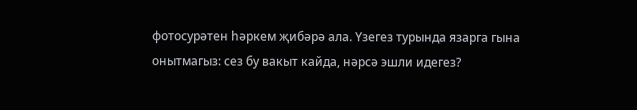фотосурәтен һәркем җибәрә ала. Үзегез турында язарга гына онытмагыз: сез бу вакыт кайда, нәрсә эшли идегез?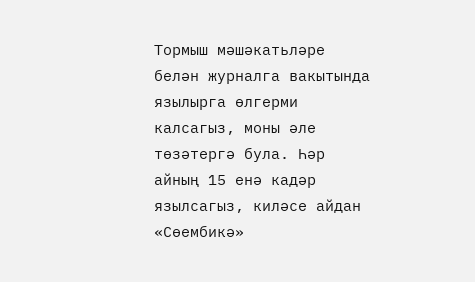Тормыш мәшәкатьләре белән журналга вакытында язылырга өлгерми калсагыз, моны әле төзәтергә була. Һәр айның 15 енә кадәр язылсагыз, киләсе айдан «Сөембикә»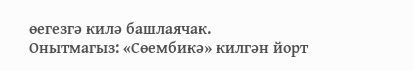өегезгә килә башлаячак.
Онытмагыз: «Сөембикә» килгән йорт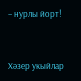– нурлы йорт!


Хәзер укыйлар